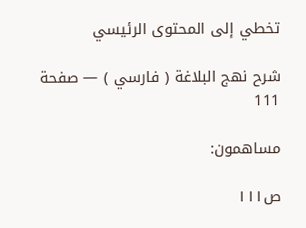تخطي إلى المحتوى الرئيسي

شرح نهج البلاغة ( فارسي ) — صفحة 111

مساهمون:

ص١١١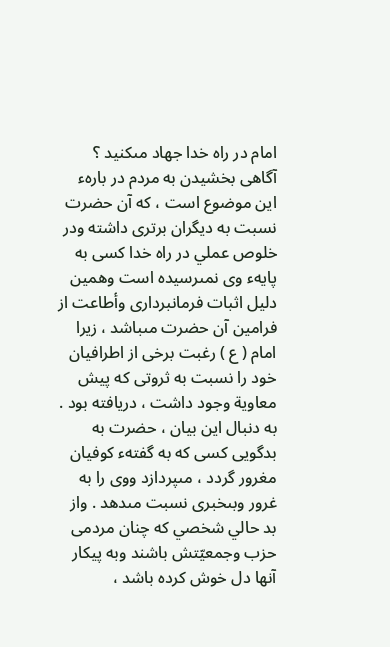امام در راه خدا جهاد مىكنيد ؟ آگاهى بخشيدن به مردم در بارهء اين موضوع است ، كه آن حضرت نسبت به ديگران برترى داشته ودر خلوص عملي در راه خدا كسى به پايهء وى نمىرسيده است وهمين دليل اثبات فرمانبردارى وأطاعت از فرامين آن حضرت مىباشد ، زيرا امام ( ع ) رغبت برخى از اطرافيان خود را نسبت به ثروتى كه پيش معاوية وجود داشت ، دريافته بود . به دنبال اين بيان ، حضرت به بدگويى كسى كه به گفتهء كوفيان مغرور گردد ، مىپردازد ووى را به غرور وبىخبرى نسبت مىدهد . واز بد حالي شخصي كه چنان مردمى حزب وجمعيّتش باشند وبه پيكار آنها دل خوش كرده باشد ،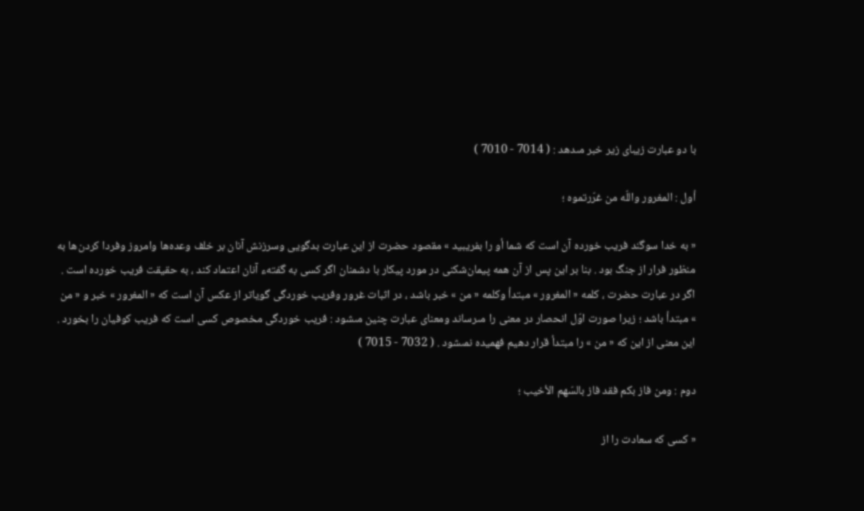با دو عبارت زيباى زير خبر مىدهد : ( 7014 - 7010 )

أول : المغرور واللّه من غرّرتموه ؛

« به خدا سوگند فريب خورده آن است كه شما أو را بفريبيد » مقصود حضرت از اين عبارت بدگويى وسرزنش آنان بر خلف وعده‌ها وامروز وفردا كردن‌ها به منظور فرار از جنگ بود . بنا بر اين پس از آن همه پيمان‌شكنى در مورد پيكار با دشمنان اگر كسى به گفتهء آنان اعتماد كند ، به حقيقت فريب خورده است . اگر در عبارت حضرت ، كلمه « المغرور » مبتدأ وكلمه « من » خبر باشد ، در اثبات غرور وفريب خوردگى گوياتر از عكس آن است كه « المغرور » خبر و « من » مبتدأ باشد ؛ زيرا صورت اوّل انحصار در معنى را مىرساند ومعناى عبارت چنين مىشود : فريب خوردگى مخصوص كسى است كه فريب كوفيان را بخورد . اين معنى از اين كه « من » را مبتدأ قرار دهيم فهميده نمىشود . ( 7032 - 7015 )

دوم : ومن فاز بكم فقد فاز بالسّهم الأخيب ؛

« كسى كه سعادت را از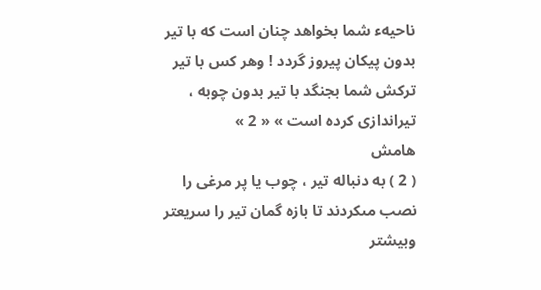ناحيهء شما بخواهد چنان است كه با تير بدون پيكان پيروز گردد ! وهر كس با تير تركش شما بجنگد با تير بدون چوبه ، تيراندازى كرده است » « 2 »
هامش
( 2 ) به دنباله تير ، چوب يا پر مرغى را نصب مىكردند تا بازه گمان تير را سريعتر وبيشتر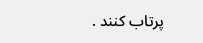پرتاب كنند .